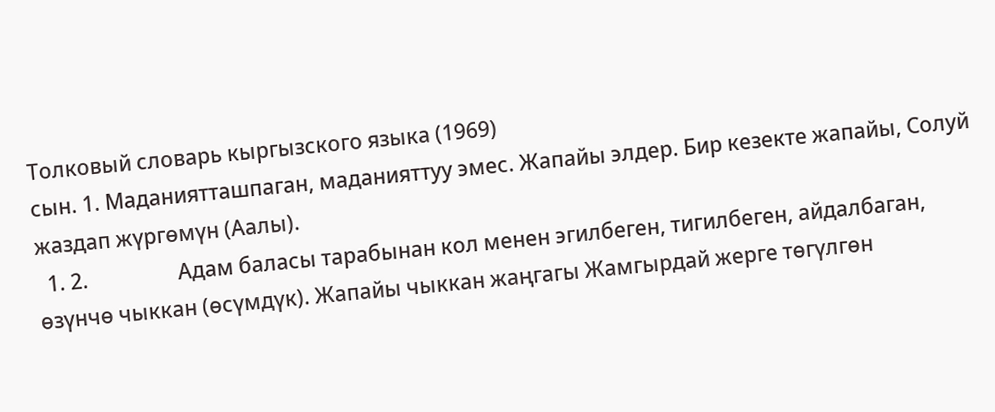Толковый словарь кыргызского языка (1969)
сын. 1. Маданиятташпаган, маданияттуу эмес. Жапайы элдер. Бир кезекте жапайы, Солуй жаздап жүргөмүн (Аалы).
  1. 2.                  Адам баласы тарабынан кол менен эгилбеген, тигилбеген, айдалбаган, өзүнчө чыккан (өсүмдүк). Жапайы чыккан жаңгагы Жамгырдай жерге төгүлгөн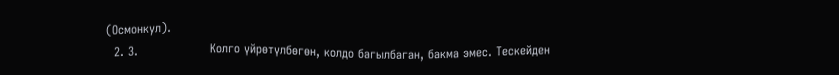(Осмонкул).
  2. 3.                  Колго үйрөтүлбөгөн, колдо багылбаган, бакма эмес. Тескейден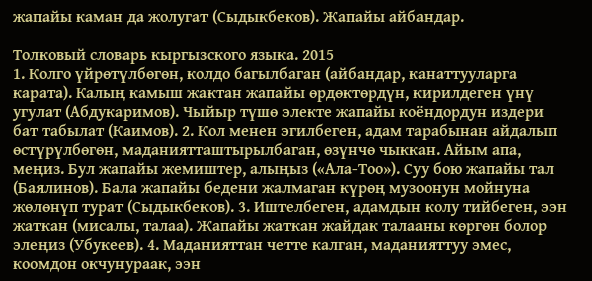жапайы каман да жолугат (Сыдыкбеков). Жапайы айбандар.

Толковый словарь кыргызского языка. 2015
1. Колго үйрөтүлбөгөн, колдо багылбаган (айбандар, канаттууларга карата). Калың камыш жактан жапайы өрдөктөрдүн, кирилдеген үнү угулат (Абдукаримов). Чыйыр түшө электе жапайы коёндордун издери бат табылат (Каимов). 2. Кол менен эгилбеген, адам тарабынан айдалып өстүрүлбөгөн, маданиятташтырылбаган, өзүнчө чыккан. Айым апа, меңиз. Бул жапайы жемиштер, алыңыз («Ала-Тоо»). Суу бою жапайы тал (Баялинов). Бала жапайы бедени жалмаган күрөң музоонун мойнуна жөлөнүп турат (Сыдыкбеков). 3. Иштелбеген, адамдын колу тийбеген, ээн жаткан (мисалы, талаа). Жапайы жаткан жайдак талааны көргөн болор элеңиз (Убукеев). 4. Маданияттан четте калган, маданияттуу эмес, коомдон окчунураак, ээн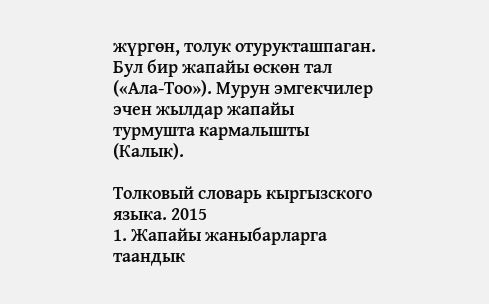жүргөн, толук отурукташпаган. Бул бир жапайы өскөн тал («Ала-Тоо»). Мурун эмгекчилер эчен жылдар жапайы турмушта кармалышты (Калык).

Толковый словарь кыргызского языка. 2015
1. Жапайы жаныбарларга таандык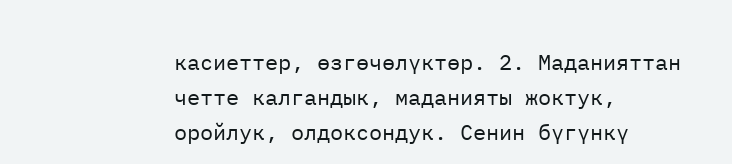касиеттер, өзгөчөлүктөр. 2. Маданияттан четте калгандык, маданияты жоктук, оройлук, олдоксондук. Сенин бүгүнкү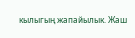кылыгың жапайылык. Жаш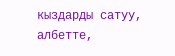кыздарды сатуу, албетте,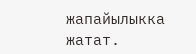жапайылыкка жатат.